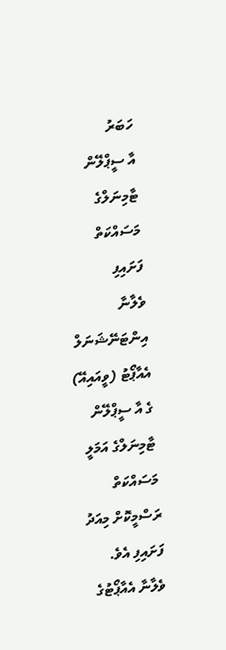ހަބަރު
އާ ސީޕްލޭން ޓާމިނަލްގެ މަސައްކަތް ފަށައިފި
ވެލާނާ އިންޓަނޭޝަނަލް އެއާޕޯޓު (ވީއައިއޭ) ގެ އާ ސީޕްލޭން ޓާމިނަލްގެ އަމަލީ މަސައްކަތް ރަސްމީކޮށް މިއަދު ފަށައިފި އެވެ. ވެލާނާ އެއާޕޯޓުގެ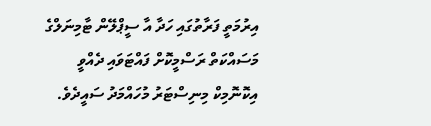އިރުމަތީ ފަރާތުގައި ހަދާ އާ ސީޕްލޭން ޓާމިނަލްގެ މަސައްކަތް ރަސްމީކޮށް ފައްޓަވައި ދެއްވީ އިކޮނޮމިކް މިނިސްޓަރު މުހައްމަދު ސައީދެވެ.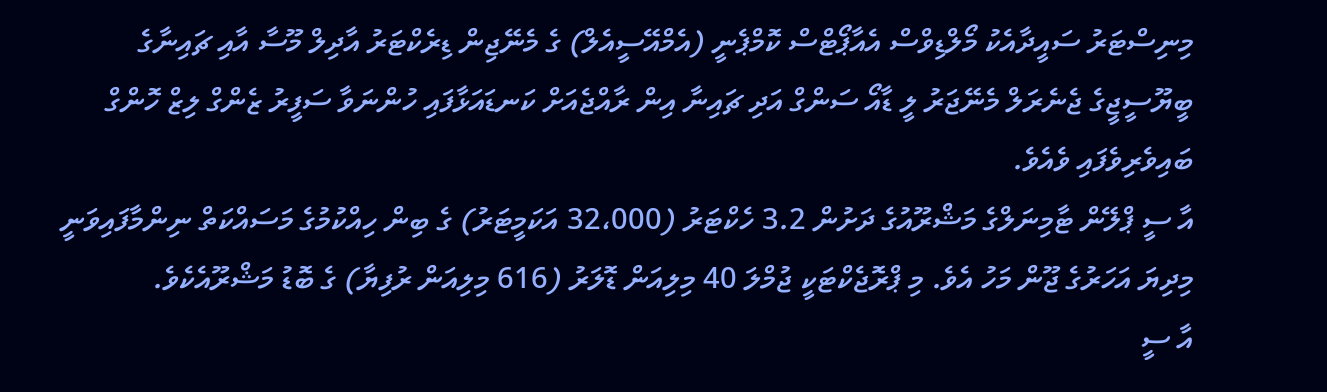މިނިސްޓަރު ސައީދާއެކު މޯލްޑިވްސް އެއާޕޯޓްސް ކޮމްޕެނީ (އެމްއޭސީއެލް) ގެ މެނޭޖިން ޑިރެކްޓަރު އާދިލް މޫސާ އާއި ޗައިނާގެ ބީޔޫސީޖީގެ ޖެނެރަލް މެނޭޖަރު ލީ ޑާއޯ ސަންގް އަދި ޗައިނާ އިން ރާއްޖެއަށް ކަނޑައަޅާފައި ހުންނަވާ ސަފީރު ޒެންގް ލިޒް ހޮންގް ބައިވެރިވެފައި ވެއެވެ.
އާ ސީ ޕްލޭން ޓާމިނަލްގެ މަޝްރޫއުގެ ދަށުން 3.2 ހެކްޓަރު (32،000 އަކަމީޓަރު) ގެ ބިން ހިއްކުމުގެ މަސައްކަތް ނިންމާފައިވަނީ މިދިޔަ އަހަރުގެ ޖޫން މަހު އެވެ. މި ޕްރޮޖެކްޓަކީ ޖުމްލަ 40 މިލިއަން ޑޮލަރު (616 މިލިއަން ރުފިޔާ) ގެ ބޮޑު މަޝްރޫއެކެވެ.
އާ ސީ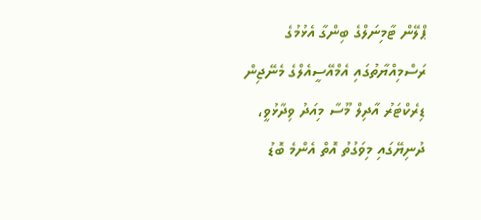ޕްލޭން ޓާމިނަލްގެ ބިންގާ އެޅުމުގެ ރަސްމިއްޔާތުގައި އެމްއޭސީއެލްގެ މެނޭޖިން ޑިރެކްޓަރު އާދިލް މޫސާ މިއަދު ވިދާޅުވީ، ދުނިޔޭގައި މިވަގުތު އޮތް އެންމެ ބޮޑު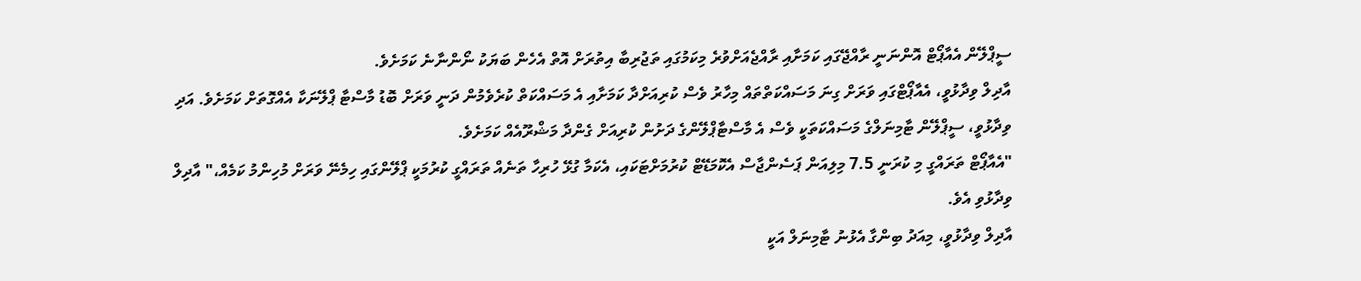ސީޕްލޭން އެއާޕޯޓް އޮންނަނީ ރާއްޖޭގައި ކަމަށާއި ރާއްޖެއަށްވުރެ މިކަމުގައި ތަޖުރިބާ އިތުރަށް އޮތް އެހެން ބަޔަކު ނޯންނާނެ ކަމަށެވެ.
އާދިލް ވިދާޅުވީ، އެއާޕޯޓްގައި ވަރަށް ގިނަ މަސައްކަތްތައް މިހާރު ވެސް ކުރިއަށްދާ ކަމަށާއި އެ މަސައްކަތް ކުރެވެމުން ދަނީ ވަރަށް ބޮޑު މާސްޓާ ޕްލޭނަކާ އެއްގޮތަށް ކަމަށެވެ. އަދި ވިދާޅުވީ، ސީޕްލޭން ޓާމިނަލްގެ މަސައްކަތަކީ ވެސް އެ މާސްޓާޕްލޭންގެ ދަށުން ކުރިއަށް ގެންދާ މަޝްރޫއެއް ކަމަށެވެ.
"އެއާޕޯޓް ތަރައްގީ މި ކުރަނީ 7.5 މިލިއަން ޕަސެންޖާސް އެކޮމަޑޭޓް ކުރުމަށްޓަކައި، އެކަމާ ގުޅޭ ހުރިހާ ތަނެއް ތަރައްގީ ކުރުމަކީ ޕްލޭންގައި ހިމެނޭ ވަރަށް މުހިންމު ކަމެއް،" އާދިލް ވިދާޅުވި އެވެ.
އާދިލް ވިދާޅުވީ، މިއަދު ބިންގާ އެޅުނު ޓާމިނަލް އަކީ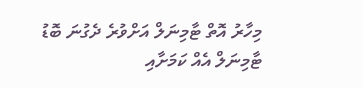މިހާރު އޮތް ޓާމިނަލް އަށްވުރެ ދެގުނަ ބޮޑު ޓާމިނަލް އެއް ކަމަށާއި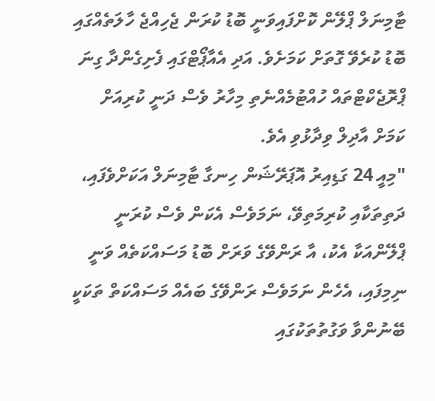ޓާމިނަލް ޕްލޭން ކޮށްފައިވަނީ ބޮޑު ކުރަން ޖެހިއްޖެ ހާލަތެއްގައި ބޮޑު ކުރެވޭ ގޮތަށް ކަމަށެވެ. އަދި އެއާޕޯޓްގައި ފެށިގެންދާ ގިނަ ޕްރޮޖެކްޓްތައް ހުއްޓުމެއްނެތި މިހާރު ވެސް ދަނީ ކުރިއަށް ކަމަށް އާދިލް ވިދާޅުވި އެވެ.
"މިއީ 24 ގަޑިއިރު އޮޕަރޭޝަން ހިނގާ ޓާމިނަލް އަކަށްވެފައި، ދަތިތަކާއި ކުރިމަތިވޭ، ނަމަވެސް އެކަން ވެސް ކުރަނީ ޕްލޭންއަކާ އެކު، އާ ރަންވޭގެ ވަރަށް ބޮޑު މަސައްކަތެއް ވަނީ ނިމިފައި، އެހެން ނަމަވެސް ރަންވޭގެ ބައެއް މަސައްކަތް ތަކަކީ ބޭނުންވާ ވަގުތުތަކުގައި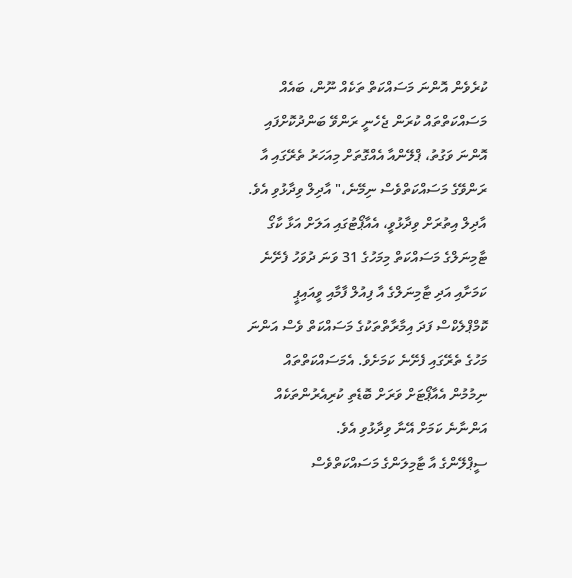ކުރެވެން އޮންނަ މަސައްކަތް ތަކެއް ނޫން، ބައެއް މަސައްކަތްތައް ކުރަން ޖެހެނީ ރަންވޭ ބަންދުކޮށްފައި އޮންނަ ވަގުތު، ޕްލޭންއާ އެއްގޮތަށް މިއަހަރު ތެރޭގައި އާ ރަންވޭގެ މަސައްކަތްވެސް ނިމޭނެ،" އާދިލް ވިދާޅުވި އެވެ.
އާދިލް އިތުރަށް ވިދާޅުވީ، އެއާޕޯޓުގައި އަލަށް އަޅާ ކާގޯ ޓާމިނަލްގެ މަސައްކަތް މިމަހުގެ 31 ވަނަ ދުވަހު ފެށޭނެ ކަމަށާއި އަދި ޓާމިނަލްގެ އާ ފިއުލް ފާމާއި ވީއައިޕީ ކޮމްޕްލެކްސް ފަދަ އިމާރާތްތަކުގެ މަސައްކަތް ވެސް އަންނަ މަހުގެ ތެރޭގައި ފެށޭނެ ކަމަށެވެ. އެމަސައްކަތްތައް ނިމުމުން އެއާޕޯޓަށް ވަރަށް ބޮޑެތި ކުރިއެރުންތަކެއް އަންނާނެ ކަމަށް އޭނާ ވިދާޅުވި އެވެ.
ސީޕްލޭންގެ އާ ޓާމިލަންގެ މަސައްކަތްވެސް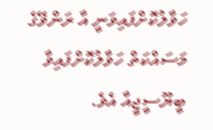ހަވާލުކޮށްފައިވަނީ އާ ރަންވޭގެ މަސައްކަތް ހަވާލުކޮށްފައިވާ ބީޔޫސީޖީއާ އެވެ.